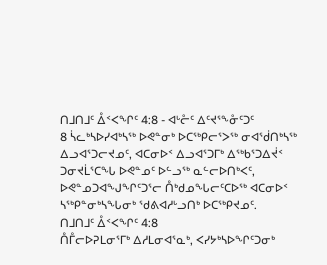ᑎᒧᑎᒧᑦ ᐂᑉᐸᖏᑦ 4:8 - ᐊᒡᓔᑦ ᐃᑦᔪᕐᖕᓁᑦᑐᑦ
8 ᓵᓚᒃᓴᐅᓯᐊᒃᓴᖅ ᐅᕙᓐᓂᒃ ᐅᑕᖅᑭᓕᕐᐳᖅ ᓂᐊᖂᑎᒃᓴᖅ ᐃᓗᐊᕐᑐᓕᔪᓄᑦ, ᐊᑕᓂᐅᑉ ᐃᓗᐊᕐᑐᒥᒃ ᐃᖅᑲᕐᑐᐃᔫᑉ ᑐᓂᔪᒫᕐᑕᖓ ᐅᕙᓐᓄᑦ ᐅᓪᓗᖅ ᓇᓪᓕᐅᑎᒃᐸᑦ, ᐅᕙᓐᓄᑐᐊᖑᖏᑦᑐᕐᓕ ᑍᒃᑯᓄᖓᓕᑦᑕᐅᖅ ᐊᑕᓂᐅᑉ ᓴᖅᑭᓐᓂᒃᓴᖓᓂᒃ ᖁᕕᐊᓱᒡᓗᑎᒃ ᐅᑕᖅᑭᔪᓄᑦ.
ᑎᒧᑎᒧᑦ ᐂᑉᐸᖏᑦ 4:8
ᑍᒤᓕᐅᕈᒪᓂᕐᒥᒃ ᐃᓱᒪᓂᐊᕐᓇᒃ, ᐸᓯᔭᒃᓴᐅᖏᑦᑐᓂᒃ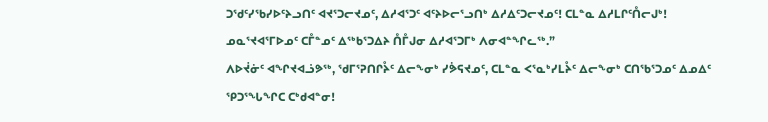ᑐᖁᑦᓯᖃᓯᐅᑦᔨᓗᑎᑦ ᐊᔪᕐᑐᓕᔪᓄᑦ, ᐃᓱᐊᕐᑐᑦ ᐊᑦᔨᐅᓕᕐᓗᑎᒃ ᐃᓱᐃᑦᑐᓕᔪᓄᑦ! ᑕᒪᓐᓇ ᐃᓱᒪᒋᑦᑍᓕᒍᒃ! ᓄᓇᕐᔪᐊᕐᒥᐅᓄᑦ ᑕᒤᓐᓄᑦ ᐃᖅᑲᕐᑐᐃᔨ ᑍᒤᒍᓂ ᐃᓱᐊᕐᑐᒥᒃ ᐱᓂᐊᓐᖏᓚᖅ.”
ᐱᐅᔫᓃᑦ ᐊᖏᔪᐊᓘᕗᖅ, ᖁᒥᕐᕈᑎᒋᔧᑦ ᐃᓕᖕᓂᒃ ᓯᕘᕋᔪᓄᑦ, ᑕᒪᓐᓇ ᐸᕐᓇᒃᓯᒪᔧᑦ ᐃᓕᖕᓂᒃ ᑕᑎᖃᕐᑐᓄᑦ ᐃᓄᐃᑦ ᕿᑐᕐᖓᖏᑕ ᑕᒃᑯᐊᓐᓂ!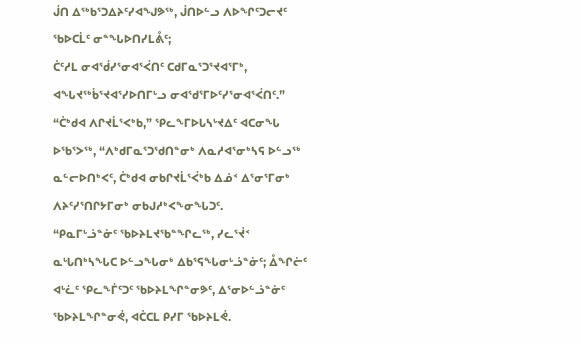ᒎᑎ ᐃᖅᑲᕐᑐᐃᔨᑦᓯᐊᖑᕗᖅ, ᒎᑎᐅᓪᓗ ᐱᐅᖏᑦᑐᓕᔪᑦ ᖃᐅᑕᒫᑦ ᓂᓐᖓᐅᑎᓯᒪᕔᑦ;
ᑖᑦᓱᒪ ᓂᐊᖂᓯᕐᓂᐊᕐᐹᑎᑦ ᑕᑯᒥᓇᕐᑐᕐᔪᐊᕐᒥᒃ, ᐊᖓᔪᖅᑳᕐᔪᐊᕐᓯᐅᑎᒥᒡᓗ ᓂᐊᖁᕐᒥᐅᑦᓯᕐᓂᐊᕐᐹᑎᑦ.”
“ᑖᒃᑯᐊ ᐱᒋᔪᒫᕐᐸᒃᑲ,” ᕿᓚᖕᒥᐅᒐᓴᒡᔪᐃᑦ ᐊᑕᓂᖓ ᐅᖃᕐᐳᖅ, “ᐱᒃᑯᒥᓇᕐᑐᖁᑎᓐᓂᒃ ᐱᓇᓱᐊᕐᓂᒃᓴᕋ ᐅᓪᓗᖅ ᓇᓪᓕᐅᑎᒃᐸᑦ, ᑖᒃᑯᐊ ᓂᑲᒋᔪᒫᕐᐹᒃᑲ ᐃᓅᑉ ᐃᕐᓂᕐᒥᓂᒃ ᐱᔨᑦᓯᕐᑎᒋᔭᒥᓂᒃ ᓂᑲᒍᓱᒃᐸᖕᓂᖓᑐᑦ.
“ᑭᓇᒥᒡᓘᓐᓃᑦ ᖃᐅᔨᒪᔪᖃᓐᖏᓚᖅ, ᓯᓚᕐᔫᑉ ᓇᒡᒐᑎᒃᓴᖓᑕ ᐅᓪᓗᖓᓂᒃ ᐃᑲᕐᕋᖓᓂᒡᓘᓐᓃᑦ; ᐂᖏᓖᑦ ᐊᒡᓛᑦ ᕿᓚᖕᒦᑦᑐᑦ ᖃᐅᔨᒪᖏᓐᓂᕗᑦ, ᐃᕐᓂᐅᓪᓘᓐᓃᑦ ᖃᐅᔨᒪᖏᓐᓂᕚ, ᐊᑖᑕᒪ ᑭᓯᒥ ᖃᐅᔨᒪᕚ.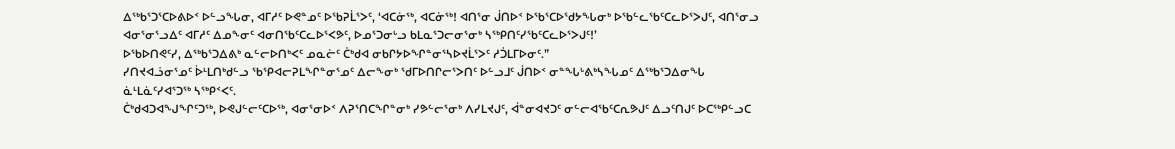ᐃᖅᑲᕐᑐᕐᑕᐅᕕᐅᑉ ᐅᓪᓗᖓᓂ, ᐊᒥᓱᑦ ᐅᕙᓐᓄᑦ ᐅᖃᕈᒫᕐᐳᑦ, ‘ᐊᑕᓃᖅ, ᐊᑕᓃᖅ! ᐊᑎᕐᓂ ᒎᑎᐅᑉ ᐅᖃᕐᑕᐅᖁᔭᖓᓂᒃ ᐅᖃᓪᓚᖃᑦᑕᓚᐅᕐᐳᒍᑦ, ᐊᑎᕐᓂᓗ ᐊᓂᕐᓂᕐᓗᐃᑦ ᐊᒥᓱᑦ ᐃᓄᖕᓂᑦ ᐊᓂᑎᖃᑦᑕᓚᐅᕐᐸᕗᑦ, ᐅᓄᕐᑐᓂᒡᓗ ᑲᒪᓇᕐᑐᓕᓂᕐᓂᒃ ᓴᖅᑭᑎᑦᓯᖃᑦᑕᓚᐅᕐᐳᒍᑦ!’
ᐅᖃᐅᑎᕙᑦᓯ, ᐃᖅᑲᕐᑐᐃᕕᒃ ᓇᓪᓕᐅᑎᒃᐸᑦ ᓄᓇᓖᑦ ᑖᒃᑯᐊ ᓂᑲᒋᔭᐅᖏᓐᓂᕐᓴᐅᔪᒫᕐᐳᑦ ᓱᑑᒪᒥᐅᓂᑦ.”
ᓯᑎᔪᐊᓘᓂᕐᓄᑦ ᐆᒻᒪᑎᒃᑯᓪᓗ ᖃᕿᐊᓕᕈᒪᖏᓐᓂᕐᓄᑦ ᐃᓕᖕᓂᒃ ᖁᒥᐅᑎᒋᓕᕐᐳᑎᑦ ᐅᓪᓗᒧᑦ ᒎᑎᐅᑉ ᓂᓐᖓᒡᕕᒃᓴᖓᓄᑦ ᐃᖅᑲᕐᑐᐃᓂᖓ ᓈᒻᒪᓈᑦᓯᐊᕐᑐᖅ ᓴᖅᑭᑉᐸᑦ.
ᑖᒃᑯᐊᑐᐊᖑᖏᑦᑐᖅ, ᐅᕙᒍᓪᓕᑦᑕᐅᖅ, ᐊᓂᕐᓂᐅᑉ ᐱᕈᕐᑎᑕᖏᓐᓂᒃ ᓯᕗᓪᓕᕐᓂᒃ ᐱᓯᒪᔪᒍᑦ, ᐋᓐᓂᐊᔪᑐᑦ ᓂᓪᓕᐊᖃᑦᑕᕆᕗᒍᑦ ᐃᓗᑦᑎᒍᑦ ᐅᑕᖅᑭᓪᓗᑕ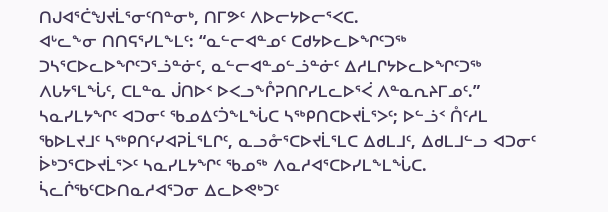ᑎᒍᐊᕐᑖᖑᔪᒫᕐᓂᑦᑎᓐᓂᒃ, ᑎᒥᕗᑦ ᐱᐅᓕᔭᐅᓕᕐᐸᑕ.
ᐊᒡᓚᖕᓂ ᑎᑎᕋᕐᓯᒪᖕᒪᑦ: “ᓇᓪᓕᐊᓐᓄᑦ ᑕᑯᔭᐅᓚᐅᖏᑦᑐᖅ ᑐᓴᕐᑕᐅᓚᐅᖏᑦᑐᕐᓘᓐᓃᑦ, ᓇᓪᓕᐊᓐᓄᓪᓘᓐᓃᑦ ᐃᓱᒪᒋᔭᐅᓚᐅᖏᑦᑐᖅ ᐱᒐᔭᕐᒪᖔᑦ, ᑕᒪᓐᓇ ᒎᑎᐅᑉ ᐅᐸᓗᖕᒊᕈᑎᒋᓯᒪᓚᐅᕐᐹ ᐱᓐᓇᕆᔨᒥᓄᑦ.”
ᓴᓇᓯᒪᔭᖏᑦ ᐊᑐᓂᑦ ᖃᓄᐃᑦᑑᖕᒪᖔᑕ ᓴᖅᑭᑎᑕᐅᔪᒫᕐᐳᑦ; ᐅᓪᓘᑉ ᑍᑦᓱᒪ ᖃᐅᒪᔪᒧᑦ ᓴᖅᑭᑎᑦᓯᐊᕈᒫᕐᒪᒋᑦ, ᓇᓗᓁᕐᑕᐅᔪᒫᕐᒪᑕ ᐃᑯᒪᒧᑦ, ᐃᑯᒪᒧᓪᓗ ᐊᑐᓂᑦ ᐆᒃᑐᕐᑕᐅᔪᒫᕐᐳᑦ ᓴᓇᓯᒪᔭᖏᑦ ᖃᓄᖅ ᐱᓇᓱᐊᕐᑕᐅᓯᒪᖕᒪᖔᑕ.
ᓵᓚᒌᖃᑦᑕᐅᑎᓇᓱᐊᕐᑐᓂ ᐃᓚᐅᕙᒃᑐᑦ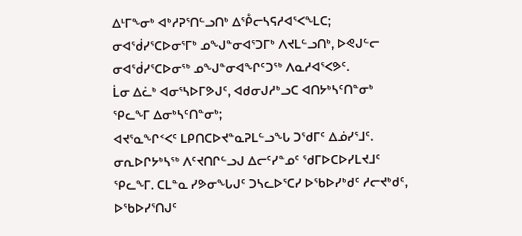ᐃᒻᒥᖕᓂᒃ ᐊᒃᓱᕈᕐᑎᓪᓗᑎᒃ ᐃᕾᓕᓴᕋᓱᐊᕐᐸᖕᒪᑕ; ᓂᐊᖂᓯᕐᑕᐅᓂᕐᒥᒃ ᓄᖑᓐᓂᐊᕐᑐᒥᒃ ᐱᔪᒪᓪᓗᑎᒃ, ᐅᕙᒍᓪᓕ ᓂᐊᖂᓯᕐᑕᐅᓂᖅ ᓄᖑᓐᓂᐊᖏᑦᑐᖅ ᐱᓇᓱᐊᕐᐸᕗᑦ.
ᒫᓂ ᐃᓛᒃ ᐊᓂᕐᓴᐅᒥᕗᒍᑦ, ᐊᑯᓂᒍᓱᒃᓗᑕ ᐊᑎᔭᒃᓴᑦᑎᓐᓂᒃ ᕿᓚᖕᒥ ᐃᓂᒃᓴᑦᑎᓐᓂᒃ;
ᐊᔪᕐᓇᖏᑉᐸᑦ ᒪᑭᑎᑕᐅᔪᓐᓇᕈᒪᓪᓗᖓ ᑐᖁᒥᑦ ᐃᓅᓯᕐᒧᑦ.
ᓂᕆᐅᒋᔭᒃᓴᖅ ᐱᑦᔪᑎᒋᓪᓗᒍ ᐃᓕᑦᓯᓐᓄᑦ ᖁᒥᐅᑕᐅᓯᒪᔪᒧᑦ ᕿᓚᖕᒥ. ᑕᒪᓐᓇ ᓯᕗᓂᖓᒍᑦ ᑐᓴᓚᐅᕐᑕᓯ ᐅᖃᐅᓯᒃᑯᑦ ᓱᓕᔪᒃᑯᑦ, ᐅᖃᐅᓯᕐᑎᒍᑦ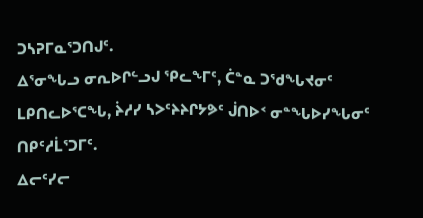ᑐᓴᕈᒥᓇᕐᑐᑎᒍᑦ.
ᐃᕐᓂᖓᓗ ᓂᕆᐅᒋᓪᓗᒍ ᕿᓚᖕᒥᑦ, ᑖᓐᓇ ᑐᖁᖓᔪᓂᑦ ᒪᑭᑎᓚᐅᕐᑕᖓ, ᔩᓱᓯ ᓴᐳᑦᔨᔨᒋᔭᕗᑦ ᒎᑎᐅᑉ ᓂᓐᖓᐅᓯᖓᓂᑦ ᑎᑭᑦᓱᒫᕐᑐᒥᑦ.
ᐃᓕᑦᓯᓕ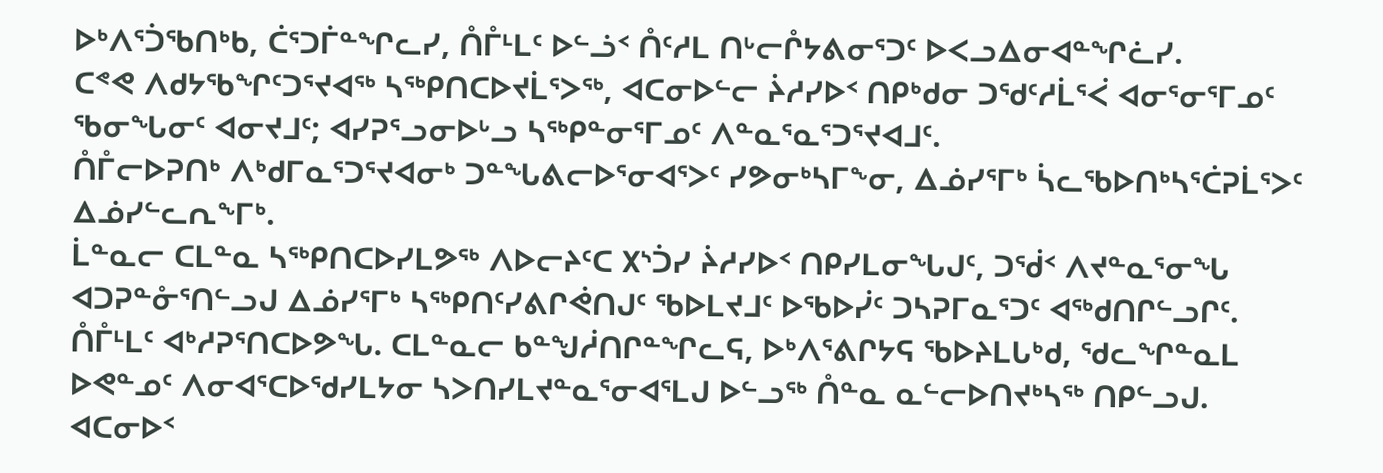ᐅᒃᐱᕐᑑᖃᑎᒃᑲ, ᑖᕐᑐᒦᓐᖏᓚᓯ, ᑍᒤᒻᒪᑦ ᐅᓪᓘᑉ ᑍᑦᓱᒪ ᑎᒡᓕᒊᔭᕕᓂᕐᑐᑦ ᐅᐸᓗᐃᓂᐊᓐᖏᓛᓯ.
ᑕᕝᕙ ᐱᑯᔭᖃᖏᑦᑐᕐᔪᐊᖅ ᓴᖅᑭᑎᑕᐅᔪᒫᕐᐳᖅ, ᐊᑕᓂᐅᓪᓕ ᔩᓱᓯᐅᑉ ᑎᑭᒃᑯᓂ ᑐᖁᑦᓱᒫᕐᐹ ᐊᓂᕐᓂᕐᒥᓄᑦ ᖃᓂᖓᓂᑦ ᐊᓂᔪᒧᑦ; ᐊᓯᕈᕐᓗᓂᐅᒡᓗ ᓴᖅᑭᓐᓂᕐᒥᓄᑦ ᐱᓐᓇᕐᓇᕐᑐᕐᔪᐊᒧᑦ.
ᑍᒤᓕᐅᕈᑎᒃ ᐱᒃᑯᒥᓇᕐᑐᕐᔪᐊᓂᒃ ᑐᓐᖓᕕᓕᐅᕐᓂᐊᕐᐳᑦ ᓯᕗᓂᒃᓴᒥᖕᓂ, ᐃᓅᓯᕐᒥᒃ ᓵᓚᖃᐅᑎᒃᓴᕐᑖᕈᒫᕐᐳᑦ ᐃᓅᓯᓪᓚᕆᖕᒥᒃ.
ᒫᓐᓇᓕ ᑕᒪᓐᓇ ᓴᖅᑭᑎᑕᐅᓯᒪᕗᖅ ᐱᐅᓕᔨᑦᑕ ᙭ᔅᑑᓯ ᔩᓱᓯᐅᑉ ᑎᑭᓯᒪᓂᖓᒍᑦ, ᑐᖂᑉ ᐱᔪᓐᓇᕐᓂᖓ ᐊᑐᕈᓐᓁᕐᑎᓪᓗᒍ ᐃᓅᓯᕐᒥᒃ ᓴᖅᑭᑎᑦᓯᕕᒋᕚᑎᒍᑦ ᖃᐅᒪᔪᒧᑦ ᐅᖃᐅᓰᑦ ᑐᓴᕈᒥᓇᕐᑐᑦ ᐊᖅᑯᑎᒋᓪᓗᒋᑦ.
ᑍᒤᒻᒪᑦ ᐊᒃᓱᕈᕐᑎᑕᐅᕗᖓ. ᑕᒪᓐᓇᓕ ᑲᓐᖑᓲᑎᒋᓐᖏᓚᕋ, ᐅᒃᐱᕐᕕᒋᔭᕋ ᖃᐅᔨᒪᒐᒃᑯ, ᖁᓚᖏᓐᓇᒪ ᐅᕙᓐᓄᑦ ᐱᓂᐊᕐᑕᐅᖁᓯᒪᔭᓂ ᓴᐳᑎᓯᒪᔪᓐᓇᕐᓂᐊᕐᒪᒍ ᐅᓪᓗᖅ ᑍᓐᓇ ᓇᓪᓕᐅᑎᔪᒃᓴᖅ ᑎᑭᓪᓗᒍ.
ᐊᑕᓂᐅᑉ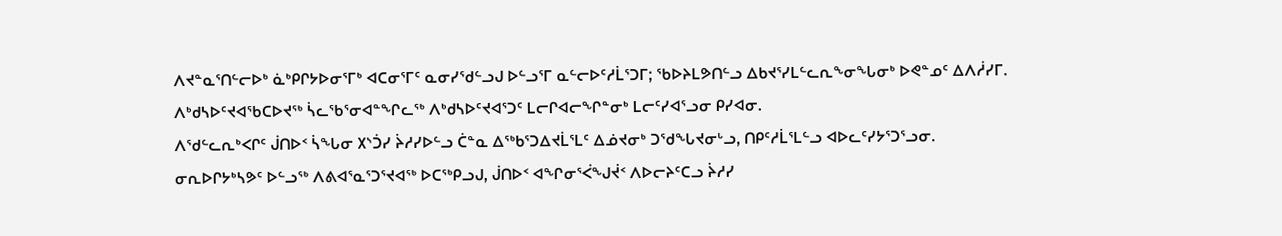ᐱᔪᓐᓇᕐᑎᓪᓕᐅᒃ ᓈᒃᑭᒋᔭᐅᓂᕐᒥᒃ ᐊᑕᓂᕐᒥᑦ ᓇᓂᓯᖁᓪᓗᒍ ᐅᓪᓗᕐᒥ ᓇᓪᓕᐅᑦᓱᒫᕐᑐᒥ; ᖃᐅᔨᒪᕗᑎᓪᓗ ᐃᑲᔪᕐᓯᒪᓪᓚᕆᖕᓂᖓᓂᒃ ᐅᕙᓐᓄᑦ ᐃᐱᓲᓯᒥ.
ᐱᒃᑯᓴᐅᑦᔪᐊᖃᑕᐅᔪᖅ ᓵᓚᖃᕐᓂᐊᓐᖏᓚᖅ ᐱᒃᑯᓴᐅᑦᔪᐊᕐᑐᑦ ᒪᓕᒋᐊᓕᖏᓐᓂᒃ ᒪᓕᑦᓯᐊᕐᓗᓂ ᑭᓯᐊᓂ.
ᐱᖁᓪᓚᕆᒃᐸᒋᑦ ᒎᑎᐅᑉ ᓵᖓᓂ ᙭ᔅᑑᓯ ᔩᓱᓯᐅᓪᓗ ᑖᓐᓇ ᐃᖅᑲᕐᑐᐃᔪᒫᕐᒪᑦ ᐃᓅᔪᓂᒃ ᑐᖁᖓᔪᓂᒡᓗ, ᑎᑭᑦᓱᒫᕐᒪᓪᓗ ᐊᐅᓚᑦᓯᔭᕐᑐᕐᓗᓂ.
ᓂᕆᐅᒋᔭᒃᓴᕗᑦ ᐅᓪᓗᖅ ᐱᕕᐊᕐᓇᕐᑐᕐᔪᐊᖅ ᐅᑕᖅᑭᓗᒍ, ᒎᑎᐅᑉ ᐊᖏᓂᕐᐹᖑᔫᑉ ᐱᐅᓕᔨᑦᑕᓗ ᔩᓱᓯ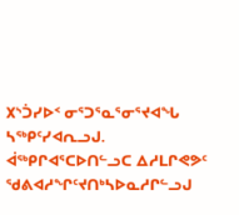᙭ᔅᑑᓯᐅᑉ ᓂᕐᑐᕐᓇᕐᓂᕐᔪᐊᖓ ᓴᖅᑭᑦᓯᐊᕆᓗᒍ.
ᐋᖅᑭᒋᐊᕐᑕᐅᑎᓪᓗᑕ ᐃᓱᒪᒋᕙᕗᑦ ᖁᕕᐊᓱᖏᑦᔪᑎᒃᓴᐅᓇᓱᒋᓪᓗᒍ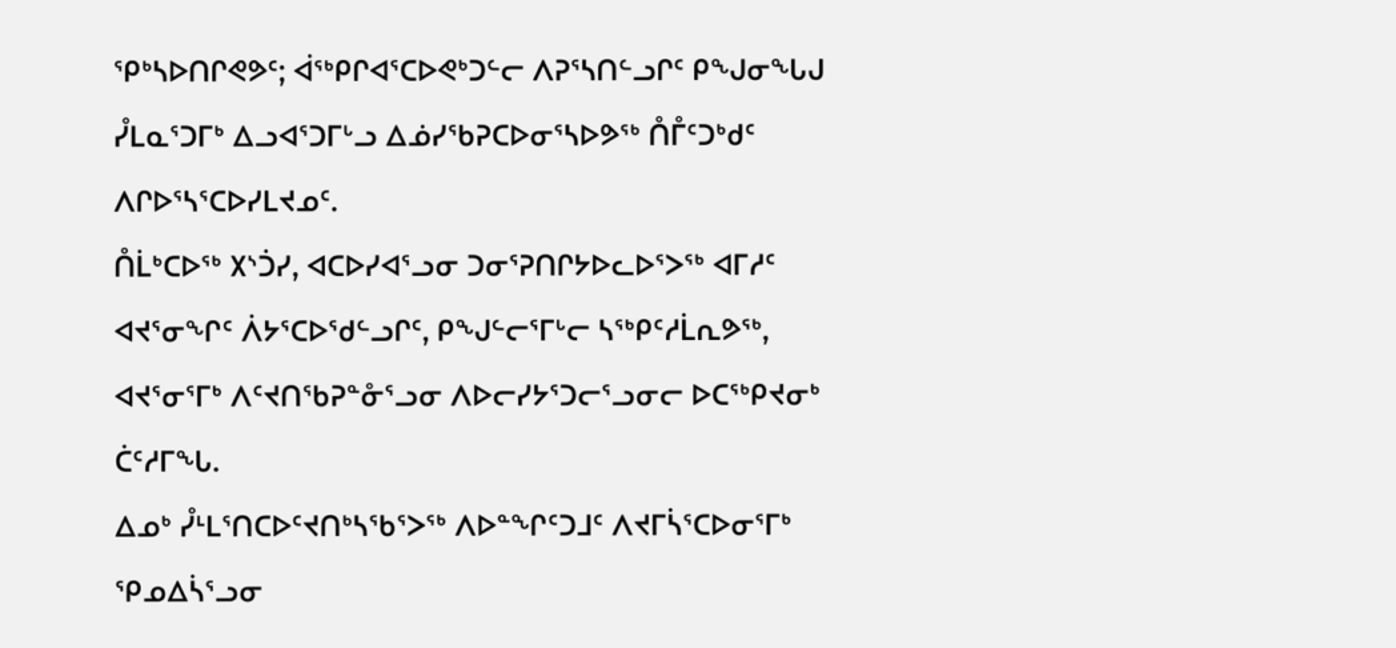ᕿᒃᓴᐅᑎᒋᕙᕗᑦ; ᐋᖅᑭᒋᐊᕐᑕᐅᕙᒃᑐᓪᓕ ᐱᕈᕐᓴᑎᓪᓗᒋᑦ ᑭᖑᓂᖓᒍ ᓮᒪᓇᕐᑐᒥᒃ ᐃᓗᐊᕐᑐᒥᒡᓗ ᐃᓅᓯᖃᕈᑕᐅᓂᕐᓴᐅᕗᖅ ᑍᒤᑦᑐᒃᑯᑦ ᐱᒋᐅᕐᓴᕐᑕᐅᓯᒪᔪᓄᑦ.
ᑍᒫᒃᑕᐅᖅ ᙭ᔅᑑᓯ, ᐊᑕᐅᓯᐊᕐᓗᓂ ᑐᓂᕐᕈᑎᒋᔭᐅᓚᐅᕐᐳᖅ ᐊᒥᓱᑦ ᐊᔪᕐᓂᖏᑦ ᐲᔭᕐᑕᐅᖁᓪᓗᒋᑦ, ᑭᖑᓪᓕᕐᒥᒡᓕ ᓴᖅᑭᑦᓱᒫᕆᕗᖅ, ᐊᔪᕐᓂᕐᒥᒃ ᐱᑦᔪᑎᖃᕈᓐᓁᕐᓗᓂ ᐱᐅᓕᓯᔭᕐᑐᓕᕐᓗᓂᓕ ᐅᑕᖅᑭᔪᓂᒃ ᑖᑦᓱᒥᖓ.
ᐃᓄᒃ ᓮᒻᒪᕐᑎᑕᐅᑦᔪᑎᒃᓴᖃᕐᐳᖅ ᐱᐅᓐᖏᑦᑐᒧᑦ ᐱᔪᒥᓵᕐᑕᐅᓂᕐᒥᒃ ᕿᓄᐃᓵᕐᓗᓂ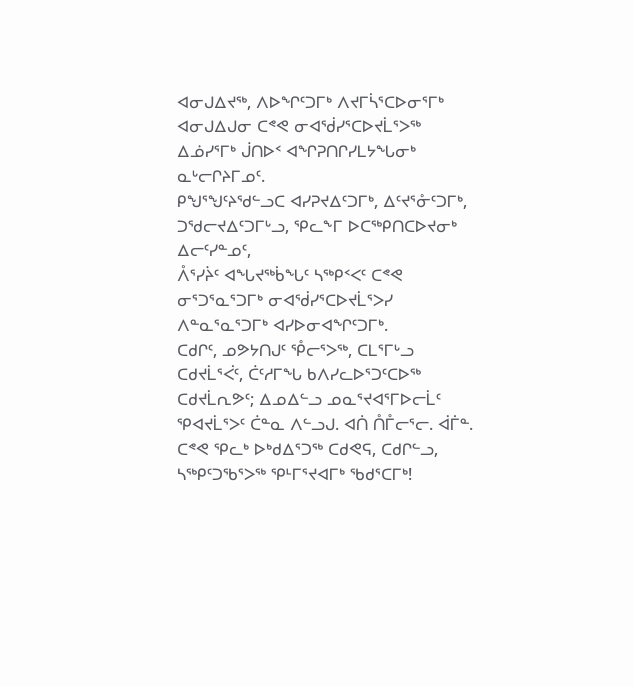ᐊᓂᒍᐃᔪᖅ, ᐱᐅᖏᑦᑐᒥᒃ ᐱᔪᒥᓵᕐᑕᐅᓂᕐᒥᒃ ᐊᓂᒍᐃᒍᓂ ᑕᕝᕙ ᓂᐊᖂᓯᕐᑕᐅᔪᒫᕐᐳᖅ ᐃᓅᓯᕐᒥᒃ ᒎᑎᐅᑉ ᐊᖏᕈᑎᒋᓯᒪᔭᖓᓂᒃ ᓇᒡᓕᒋᔨᒥᓄᑦ.
ᑭᖑᕐᖑᑦᔨᖁᓪᓗᑕ ᐊᓯᕈᔪᐃᑦᑐᒥᒃ, ᐃᑦᔪᕐᓁᑦᑐᒥᒃ, ᑐᖁᓕᔪᐃᑦᑐᒥᒡᓗ, ᕿᓚᖕᒥ ᐅᑕᖅᑭᑎᑕᐅᔪᓂᒃ ᐃᓕᑦᓯᓐᓄᑦ,
ᐰᕐᓯᔩᑦ ᐊᖓᔪᖅᑳᖓᑦ ᓴᖅᑭᑉᐸᑦ ᑕᕝᕙ ᓂᕐᑐᕐᓇᕐᑐᒥᒃ ᓂᐊᖂᓯᕐᑕᐅᔪᒫᕐᐳᓯ ᐱᓐᓇᕐᓇᕐᑐᒥᒃ ᐊᓯᐅᓂᐊᖏᑦᑐᒥᒃ.
ᑕᑯᒋᑦ, ᓄᕗᔭᑎᒍᑦ ᕾᓕᕐᐳᖅ, ᑕᒪᕐᒥᒡᓗ ᑕᑯᔪᒫᕐᐹᑦ, ᑖᑦᓱᒥᖓ ᑲᐱᓯᓚᐅᕐᑐᑦᑕᐅᖅ ᑕᑯᔪᒫᕆᕗᑦ; ᐃᓄᐃᓪᓗ ᓄᓇᕐᔪᐊᕐᒥᐅᓕᒫᑦ ᕿᐊᔪᒫᕐᐳᑦ ᑖᓐᓇ ᐱᓪᓗᒍ. ᐊᑏ ᑍᒤᓕᕐᓕ. ᐋᒦᓐ.
ᑕᕝᕙ ᕿᓚᒃ ᐅᒃᑯᐃᕐᑐᖅ ᑕᑯᕙᕋ, ᑕᑯᒋᓪᓗ, ᓴᖅᑭᑦᑐᖃᕐᐳᖅ ᕿᒻᒥᕐᔪᐊᒥᒃ ᖃᑯᕐᑕᒥᒃ!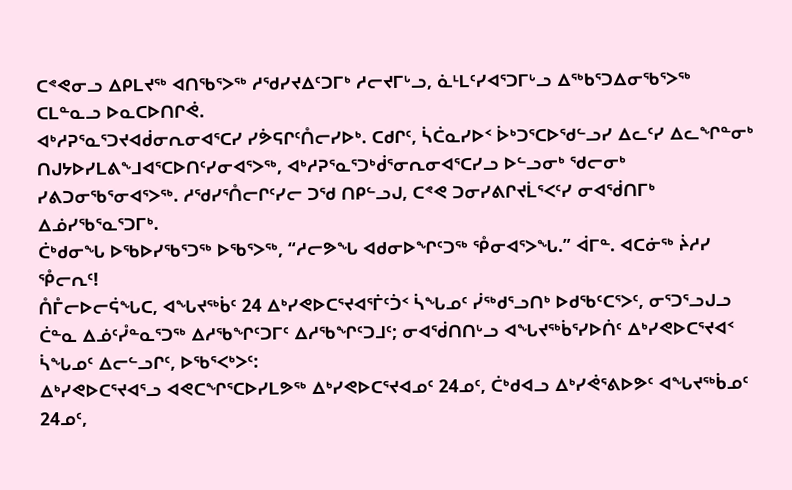ᑕᕝᕙᓂᓗ ᐃᑭᒪᔪᖅ ᐊᑎᖃᕐᐳᖅ ᓱᖁᓯᔪᐃᑦᑐᒥᒃ ᓱᓕᔪᒥᒡᓗ, ᓈᒻᒪᑦᓯᐊᕐᑐᒥᒡᓗ ᐃᖅᑲᕐᑐᐃᓂᖃᕐᐳᖅ ᑕᒪᓐᓇᓗ ᐅᓇᑕᐅᑎᒋᕚ.
ᐊᒃᓱᕈᕐᓇᕐᑐᔪᐊᑰᓂᕆᓂᐊᕐᑕᓯ ᓯᕘᕋᒋᑦᑍᓕᓯᐅᒃ. ᑕᑯᒋᑦ, ᓵᑖᓇᓯᐅᑉ ᐆᒃᑐᕐᑕᐅᖁᓪᓗᓯ ᐃᓚᑦᓯ ᐃᓚᖏᓐᓂᒃ ᑎᒍᔭᐅᓯᒪᕕᖕᒧᐊᕐᑕᐅᑎᑦᓯᓂᐊᕐᐳᖅ, ᐊᒃᓱᕈᕐᓇᕐᑐᒃᑰᕐᓂᕆᓂᐊᕐᑕᓯᓗ ᐅᓪᓗᓂᒃ ᖁᓕᓂᒃ ᓯᕕᑐᓂᖃᕐᓂᐊᕐᐳᖅ. ᓱᖁᓯᕐᑍᓕᒋᑦᓯᓕ ᑐᖁ ᑎᑭᓪᓗᒍ, ᑕᕝᕙ ᑐᓂᓯᕕᒋᔪᒫᕐᐸᑦᓯ ᓂᐊᖂᑎᒥᒃ ᐃᓅᓯᖃᕐᓇᕐᑐᒥᒃ.
ᑖᒃᑯᓂᖓ ᐅᖃᐅᓯᖃᕐᑐᖅ ᐅᖃᕐᐳᖅ, “ᓱᓕᕗᖓ ᐊᑯᓂᐅᖏᑦᑐᖅ ᕾᓂᐊᕐᐳᖓ.” ᐋᒥᓐ. ᐊᑕᓃᖅ ᔩᓱᓯ ᕾᓕᕆᑦ!
ᑍᒤᓕᐅᓕᕌᖓᑕ, ᐊᖓᔪᖅᑳᑦ 24 ᐃᒃᓯᕙᐅᑕᕐᔪᐊᕐᒦᑦᑑᑉ ᓵᖓᓄᑦ ᓰᖅᑯᕐᓗᑎᒃ ᐅᑯᖃᑦᑕᕐᐳᑦ, ᓂᕐᑐᕐᓗᒍᓗ ᑖᓐᓇ ᐃᓅᑦᓮᓐᓇᕐᑐᖅ ᐃᓱᖃᖏᑦᑐᒥᑦ ᐃᓱᖃᖏᑦᑐᒧᑦ; ᓂᐊᖂᑎᑎᒡᓗ ᐊᖓᔪᖅᑳᕐᓯᐅᑏᑦ ᐃᒃᓯᕙᐅᑕᕐᔪᐊᑉ ᓵᖓᓄᑦ ᐃᓕᓪᓗᒋᑦ, ᐅᖃᕐᐸᒃᐳᑦ:
ᐃᒃᓯᕙᐅᑕᕐᔪᐊᕐᓗ ᐊᕙᑕᖏᕐᑕᐅᓯᒪᕗᖅ ᐃᒃᓯᕙᐅᑕᕐᔪᐊᓄᑦ 24ᓄᑦ, ᑖᒃᑯᐊᓗ ᐃᒃᓯᕚᕐᕕᐅᕗᑦ ᐊᖓᔪᖅᑳᓄᑦ 24ᓄᑦ,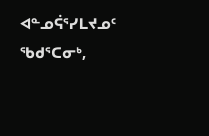ᐊᓐᓄᕌᕐᓯᒪᔪᓄᑦ ᖃᑯᕐᑕᓂᒃ,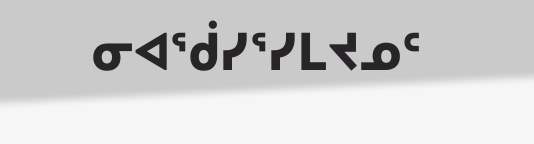ᓂᐊᖂᓯᕐᓯᒪᔪᓄᑦ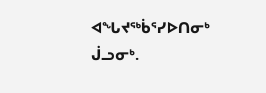ᐊᖓᔪᖅᑳᕐᓯᐅᑎᓂᒃ ᒎᓗᓂᒃ.